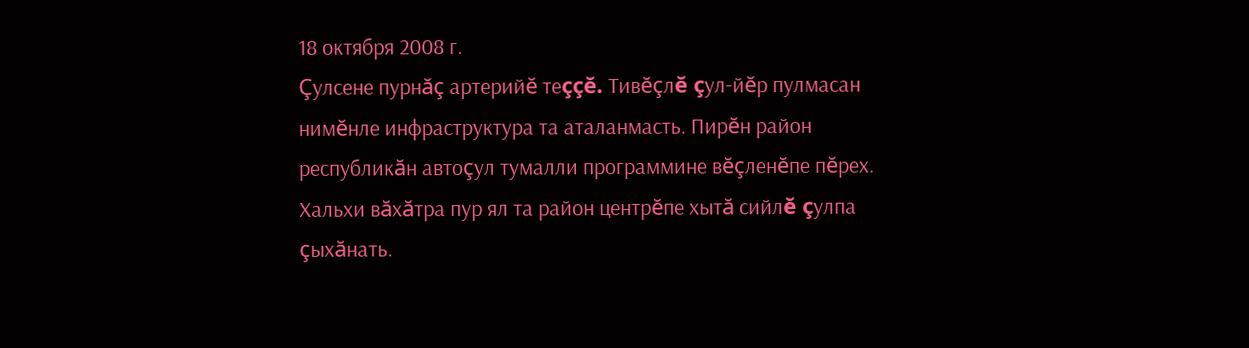18 октября 2008 г.
Çулсене пурнăç артерийĕ теççĕ. Тивĕçлĕ çул-йĕр пулмасан нимĕнле инфраструктура та аталанмасть. Пирĕн район республикăн автоçул тумалли программине вĕçленĕпе пĕрех. Хальхи вăхăтра пур ял та район центрĕпе хытă сийлĕ çулпа çыхăнать.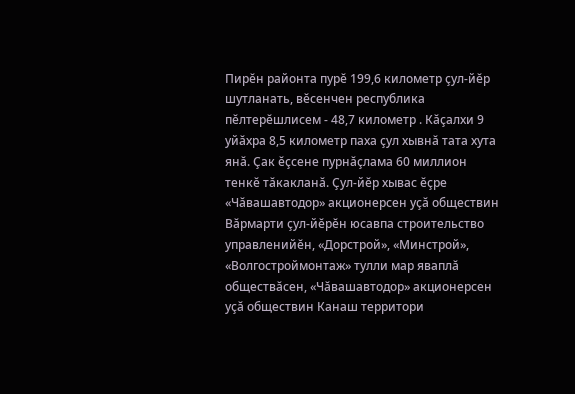Пирĕн районта пурĕ 199,6 километр çул-йĕр шутланать, вĕсенчен республика пĕлтерĕшлисем - 48,7 километр . Кăçалхи 9 уйăхра 8,5 километр паха çул хывнă тата хута янă. Çак ĕçсене пурнăçлама 60 миллион тенкĕ тăкакланă. Çул-йĕр хывас ĕçре «Чăвашавтодор» акционерсен уçă обществин Вăрмарти çул-йĕрĕн юсавпа строительство управленийĕн, «Дорстрой», «Минстрой», «Волгостроймонтаж» тулли мар яваплă обществăсен, «Чăвашавтодор» акционерсен уçă обществин Канаш территори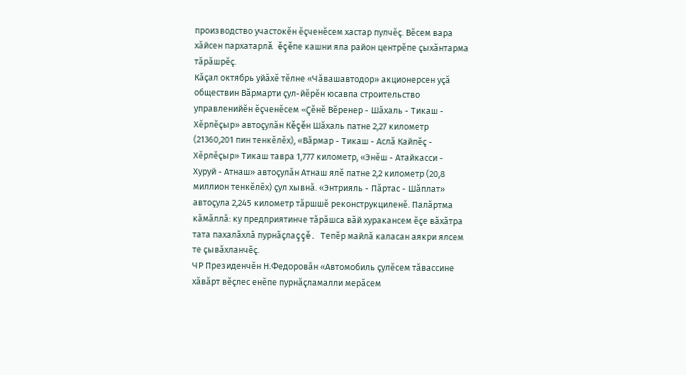производство участокĕн ĕçченĕсем хастар пулчĕç. Вĕсем вара хăйсен пархатарлă ĕçĕпе кашни яла район центрĕпе çыхăнтарма тăрăшрĕç.
Кăçал октябрь уйăхĕ тĕлне «Чăвашавтодор» акционерсен уçă обществин Вăрмарти çул-йĕрĕн юсавпа строительство управленийĕн ĕçченĕсем «Çĕнĕ Вĕренер - Шăхаль - Тикаш - Хĕрлĕçыр» автоçулăн Кĕçĕн Шăхаль патне 2,27 километр (21360,201 пин тенкĕлĕх), «Вăрмар - Тикаш - Аслă Кайпĕç - Хĕрлĕçыр» Тикаш тавра 1,777 километр, «Энĕш - Атайкасси - Хуруй - Атнаш» автоçулăн Атнаш ялĕ патне 2,2 километр (20,8 миллион тенкĕлĕх) çул хывнă. «Энтрияль - Пăртас - Шăплат» автоçула 2,245 километр тăршшĕ реконструкциленĕ. Палăртма кăмăллă: ку предприятинче тăрăшса вăй хуракансем ĕçе вăхăтра тата пахалăхлă пурнăçлаççĕ. Тепĕр майлă каласан аякри ялсем те çывăхланчĕç.
ЧР Президенчĕн Н.Федоровăн «Автомобиль çулĕсем тăвассине хăвăрт вĕçлес енĕпе пурнăçламалли мерăсем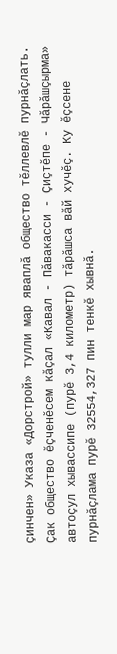çинчен» Указа «Дорстрой» тулли мар яваплă общество тĕллевлĕ пурнăçлать. Çак общество ĕçченĕсем кăçал «Кавал - Пăвакасси - Çиçтĕпе - Чăрăшçырма» автоçул хывассипе (пурĕ 3,4 километр) тăрăшса вăй хучĕç. Ку ĕçсене пурнăçлама пурĕ 32554,327 пин тенкĕ хывнă.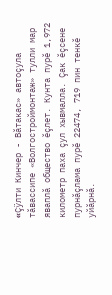«Çÿлти Кинчер - Вăтакас» автоçула тăвассипе «Волгостроймонтаж» тулли мар яваплă общество ĕçлет. Кунта пурĕ 1,972 километр паха çул хывмалла. Çак ĕçсене пурнăçлама пурĕ 22474, 719 пин тенкĕ уйăрнă.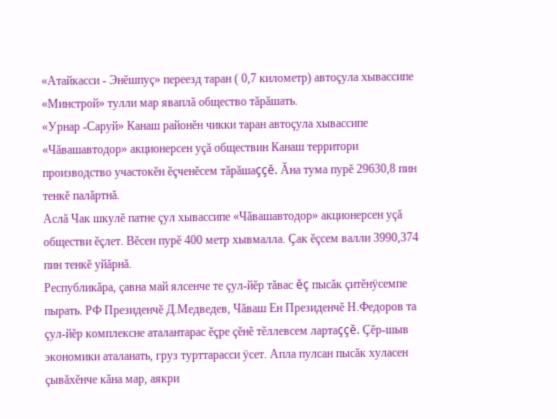«Атайкасси - Энĕшпуç» переезд таран ( 0,7 километр) автоçула хывассипе «Минстрой» тулли мар яваплă общество тăрăшать.
«Урнар -Саруй» Канаш районĕн чикки таран автоçула хывассипе «Чăвашавтодор» акционерсен уçă обществин Канаш территори производство участокĕн ĕçченĕсем тăрăшаççĕ. Ăна тума пурĕ 29630,8 пин тенкĕ палăртнă.
Аслă Чак шкулĕ патне çул хывассипе «Чăвашавтодор» акционерсен уçă обществи ĕçлет. Вĕсен пурĕ 400 метр хывмалла. Çак ĕçсем валли 3990,374 пин тенкĕ уйăрнă.
Республикăра, çавна май ялсенче те çул-йĕр тăвас ĕç пысăк çитĕнÿсемпе пырать. РФ Президенчĕ Д.Медведев, Чăваш Ен Президенчĕ Н.Федоров та çул-йĕр комплексне аталантарас ĕçре çĕнĕ тĕллевсем лартаççĕ. Çĕр-шыв экономики аталанать, груз турттарасси ÿсет. Апла пулсан пысăк хуласен çывăхĕнче кăна мар, аякри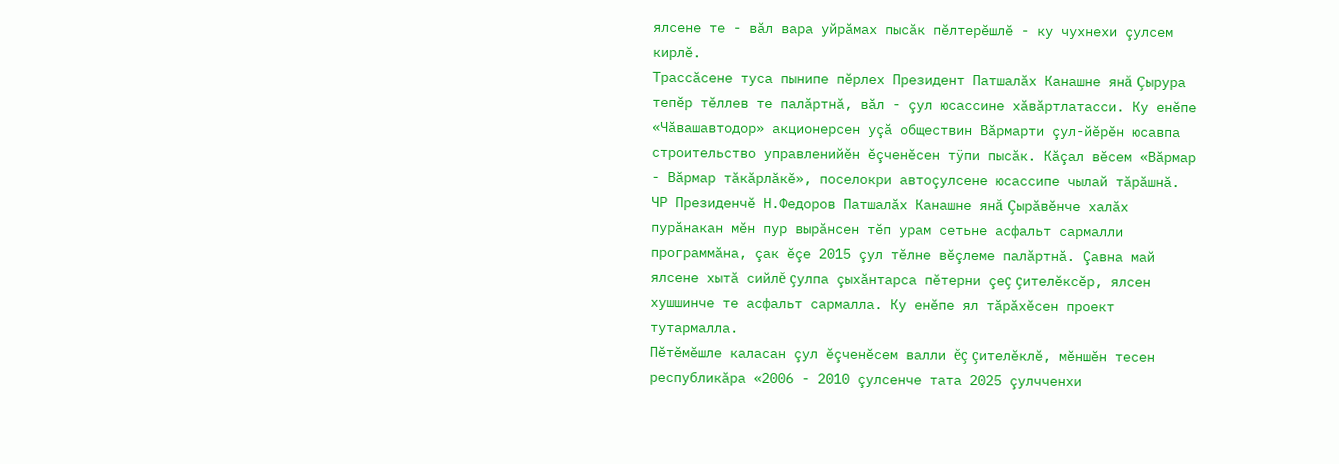ялсене те - вăл вара уйрăмах пысăк пĕлтерĕшлĕ - ку чухнехи çулсем кирлĕ.
Трассăсене туса пынипе пĕрлех Президент Патшалăх Канашне янă Çырура тепĕр тĕллев те палăртнă, вăл - çул юсассине хăвăртлатасси. Ку енĕпе «Чăвашавтодор» акционерсен уçă обществин Вăрмарти çул-йĕрĕн юсавпа строительство управленийĕн ĕçченĕсен тÿпи пысăк. Кăçал вĕсем «Вăрмар - Вăрмар тăкăрлăкĕ», поселокри автоçулсене юсассипе чылай тăрăшнă.
ЧР Президенчĕ Н.Федоров Патшалăх Канашне янă Çырăвĕнче халăх пурăнакан мĕн пур вырăнсен тĕп урам сетьне асфальт сармалли программăна, çак ĕçе 2015 çул тĕлне вĕçлеме палăртнă. Çавна май ялсене хытă сийлĕ çулпа çыхăнтарса пĕтерни çеç çителĕксĕр, ялсен хушшинче те асфальт сармалла. Ку енĕпе ял тăрăхĕсен проект тутармалла.
Пĕтĕмĕшле каласан çул ĕçченĕсем валли ĕç çителĕклĕ, мĕншĕн тесен республикăра «2006 - 2010 çулсенче тата 2025 çулчченхи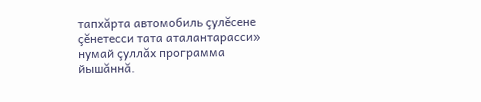тапхăрта автомобиль çулĕсене çĕнетесси тата аталантарасси» нумай çуллăх программа йышăннă.